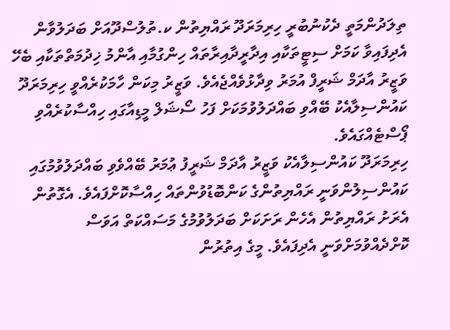ތިލަދުންމަތީ ދެކުނުބުރީ ހިރިމަރަދޫ ރައްޔިތުން ކ.ތުލުސްދޫއަށް ބަދަލުވާން އެދިފައިވާ ކަމަށް ސިޓީތަކާއި އިދާރީދާއިރާތައް ހިންގުމާއި އާންމު ޚިދުމަތްތަކާއި ބެހޭ ވަޒީރު އާދަމް ޝަރީފް އުމަރު ވިދާޅުވެއްޖެއެވެ. ވަޒީރު މިކަން ހާމަކުރެއްވީ ހިރިމަރަދޫ ކައުންސިލާއެކު ބޭއްވި ބައްދަލުވުމަކަށް ފަހު ސޯޝަލް މީޑިއާގައި ހިއްސާކުރެއްވި ޕޯސްޓެއްގައެވެ.
ހިރިމަރަދޫ ކައުންސިލާއެކު ވަޒީރު އާދަމް ޝަރީފު ޢުމަރު ބޭއްވެވި ބައްދަލުވުމުގައި ކައުންސިލުންވަނީ ރައްޔިތުންގެ ކަންބޮޑުވުންތައް ހިއްސާކޮށްފައެވެ. އެގޮތުން އެރަށު ރައްޔިތުން އެހެން ރަށަކަށް ބަދަލުވުމުގެ މަސައްކަތް އަވަސް ކޮށްދެއްވުމަށްވަނީ އެދިފައެވެ. މީގެ އިތުރުން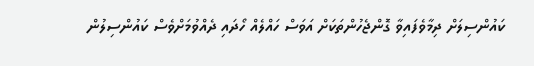ކައުންސިލަށް ދިމާވެފައިވާ ގޮންޖެހުންތަކަށް އަވަސް ހައްލެއް ހޯދައި ދެއްވުމަށްވެސް ކައުންސިލުން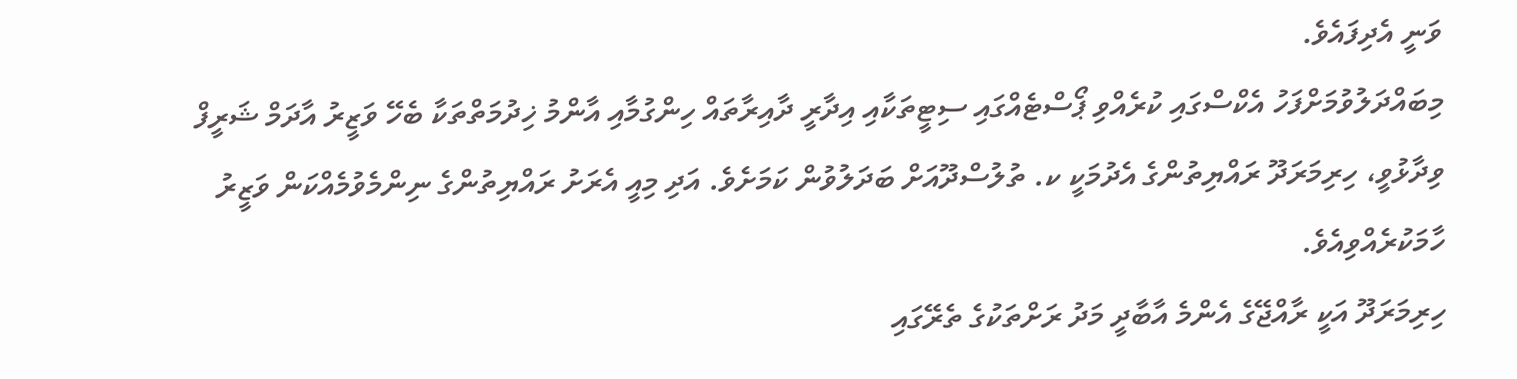ވަނީ އެދިފައެވެ.
މިބައްދަލުވުމަށްފަހު އެކްސްގައި ކުރެއްވި ޕޯސްޓެއްގައި ސިޓީތަކާއި އިދާރީ ދާއިރާތައް ހިންގުމާއި އާންމު ޚިދުމަތްތަކާ ބެހޭ ވަޒީރު އާދަމް ޝަރީފް ވިދާޅުވީ، ހިރިމަރަދޫ ރައްޔިތުންގެ އެދުމަކީ ކ. ތުލުސްދޫއަށް ބަދަލުވުން ކަމަށެވެ. އަދި މިއީ އެރަށު ރައްޔިތުންގެ ނިންމެވުމެއްކަން ވަޒީރު ހާމަކުރެއްވިއެވެ.
ހިރިމަރަދޫ އަކީ ރާއްޖޭގެ އެންމެ އާބާދީ މަދު ރަށްތަކުގެ ތެރޭގައި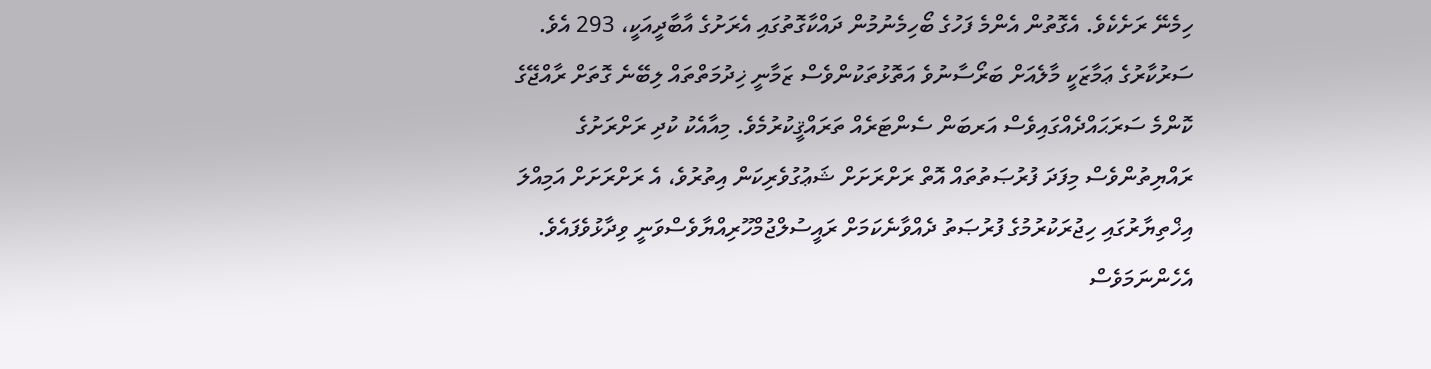ހިމެނޭ ރަށެކެވެ. އެގޮތުން އެންމެ ފަހުގެ ބޯހިމެނުމުން ދައްކާގޮތުގައި އެރަށުގެ އާބާދީއަކީ، 293 އެވެ.
ސަރުކާރުގެ ޢަމާޒަކީ މާލެއަށް ބަރޯސާނުވެ އަތޮޅުތަކުންވެސް ޒަމާނީ ޚިދުމަތްތައް ލިބޭނެ ގޮތަށް ރާއްޖޭގެ ކޮންމެ ސަރަޙައްދެއްގައިވެސް އަރބަން ސެންޓަރެއް ތަރައްޤީކުރުމެވެ. މިއާއެކު ކުދި ރަށްރަށުގެ ރައްޔިތުންވެސް މިފަދަ ފުރުޞަތުތައް އޮތް ރަށްރަށަށް ޝަޢުގުވެރިކަން އިތުރުވެ، އެ ރަށްރަށަށް އަމިއްލަ އިޚްތިޔާރުގައި ހިޖުރަކުރުމުގެ ފުރުޞަތު ދެއްވާނެކަމަށް ރައީސުލްޖުމްހޫރިއްޔާވެސްވަނީ ވިދާޅުވެފައެވެ. އެހެންނަމަވެސް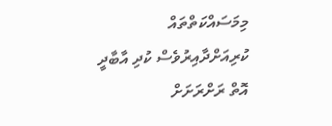މިމަސައްކަތްތައް ކުރިއަށްދާއިރުވެސް ކުދި އާބާދީ އޮތް ރަށްރަށަށް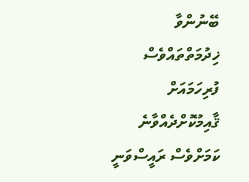ބޭނުންވާ ޚިދުމަތްތައްވެސް ފުރިހަމައަށް ޤާއިމުކޮށްދެއްވާނެ ކަމަށްވެސް ރައީސްވަނީ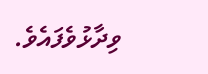ވިދާޅުވެފައެވެ.